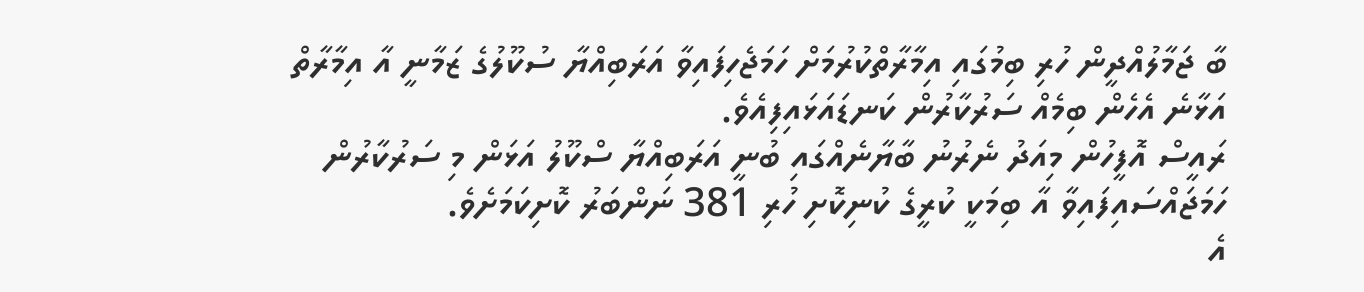ބާ ޖަމާލުއްދީން ހުރި ބިމުގައި އިމާރާތްކުރުމަށް ހަމަޖެހިފައިވާ އަރަބިއްޔާ ސުކޫލުގެ ޒަމާނީ އާ އިމާރާތް އަޅާނެ އެހެން ބިމެއް ސަރުކާރުން ކަނޑައަޅައިފިއެވެ.
ރައީސް އޮފީހުން މިއަދު ނެރުނު ބާޔާނެއްގައި ބުނީ އަރަބިއްޔާ ސްކޫލު އަޅަން މި ސަރުކާރުން ހަމަޖައްސައިފައިވާ އާ ބިމަކީ ކުރީގެ ކުނިކޮށި ހުރި 381 ނަންބަރު ކޮށިކަމަށެވެ.
އެ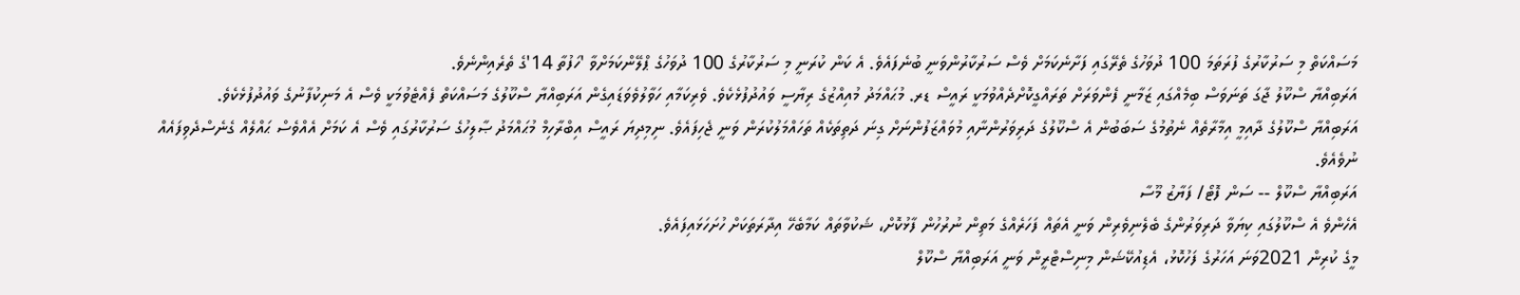މަސައްކަތް މި ސަރުކާރުގެ ފުރަތަމަ 100 ދުވަހުގެ ތެރޭގައި ފަށާނެކަމަށް ވެސް ސަރުކާރުންވަނީ ބުނެފައެވެ. އެ ކަން ކުރަނީ މި ސަރުކާރުގެ 100 ދުވަހުގެ ޕްލޭންކަމަށްވާ 'ހަފުތާ 14'ގެ ތެރެއިންނެވެ.
އަރަބިއްޔާ ސްކޫލު ޖާގަ ތަނަވަސް ބިމެއްގައި ޒަމާނީ ފެންވަރަށް ތަރައްގީކޮށްދެއްވުމަކީ ރައީސް ޑރ. މުޙައްމަދު މުއިއްޒުގެ ރިޔާސީ ވައުދުފުޅެކެވެ. ވެރިކަމާއި ހަވާލުވެވަޑައިގެން އަރަބިއްޔާ ސްކޫލުގެ މަސައްކަތް ފެއްޓެވުމަކީ ވެސް އެ މަނިކުފާނުގެ ވައުދުފުޅެކެވެ.
އަރަބިއްޔާ ސްކޫލުގެ ދާއިމީ އިމާރާތެއް ނެތުމުގެ ސަބަބުން އެ ސްކޫލުގެ ދަރިވަރުންނާއި މުވައްޒަފުންނަށް ގިނަ ދަތިތަކެއް ތަހައްމަލުކުރަން ވަނީ ޖެހިފައެވެ. ނިމިދިޔަ ރައީސް އިބްރާހިމް މުޙައްމަދު ޞާލިހުގެ ސަރުކާރުގައި ވެސް އެ ކަމަށް އެއްވެސް ޙައްލެއް ގެނެސްދެވިފައެއް ނުވެއެވެ.
އަރަބިއްޔާ ސްކޫލް -- ސަން ފޮޓޯ/ ފަޔާޒު މޫސާ
އެހެންވެ އެ ސްކޫލުގައި ކިޔަވާ ދަރިވަރުންގެ ބެލެނިވެރިން ވަނީ އެތައް ފަހަރެއްގެ މަތިން ނުރުހުން ފާޅުކޮށް، ޝަކުވާތައް ކަމާބެހޭ އިދާރަތަކަށް ހުށަހަޅައިފައެވެ.
މީގެ ކުރިން 2021ވަނަ އަހަރުގެ ފަހުކޮޅު، އެޑިއުކޭޝަން މިނިސްޓްރީން ވަނީ އަރަބިއްޔާ ސްކޫލް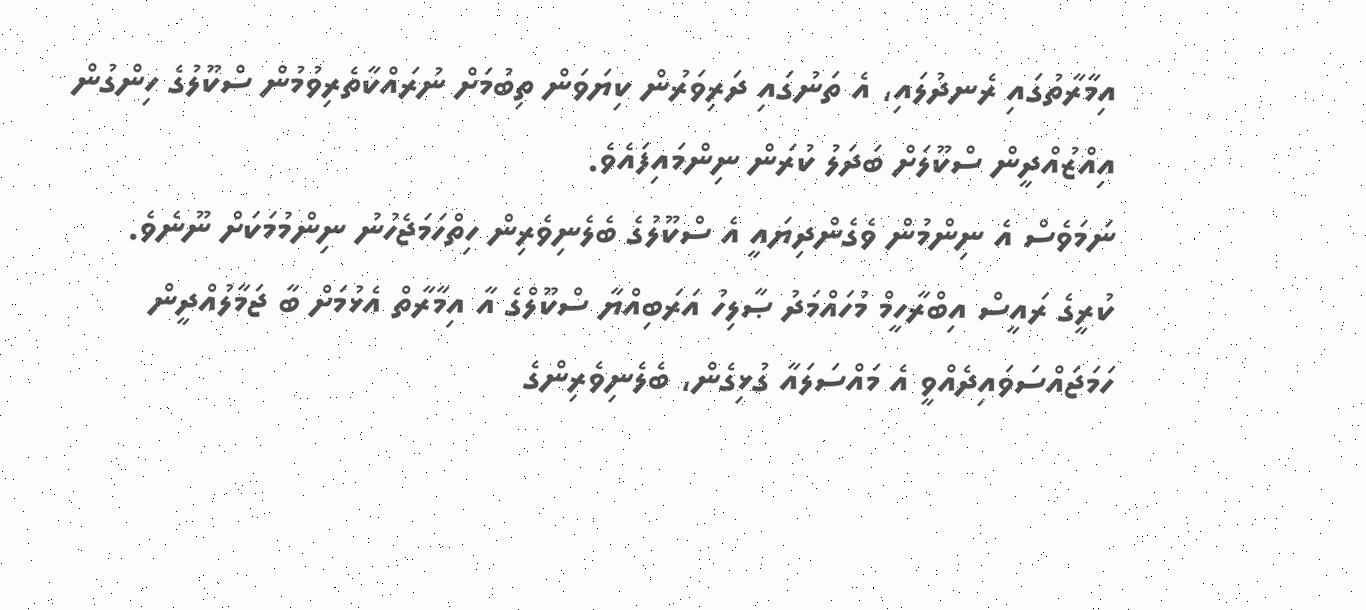އިމާރާތުގައި ރެނދުލައި، އެ ތަނުގައި ދަރިވަރުން ކިޔަވަން ތިބުމަށް ނުރައްކާތެރިވުމުން ސްކޫލުގެ ހިންގުން އިއްޒުއްދީން ސްކޫލަށް ބަދަލު ކުރަން ނިންމައިފައެވެ.
ނަމަވެސް އެ ނިންމުން ވެގެންދިޔައީ އެ ސްކޫލުގެ ބެލެނިވެރިން ހިތްހަމަޖެހުނު ނިންމުމަކަށް ނޫނެވެ.
ކުރީގެ ރައީސް އިބްރާހީމް މުހައްމަދު ޞާލިހު އަރަބިއްޔާ ސްކޫލްގެ އާ އިމާރާތް އެޅުމަށް ބާ ޖަމާލުއްދީން ހަމަޖައްސަވައިދެއްވީ އެ މައްސަލައާ ގުޅިގެން، ބެލެނިވެރިންގެ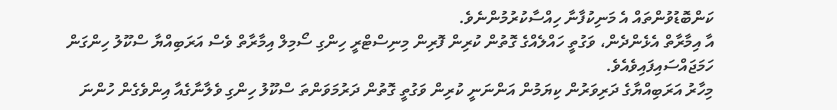ކަންބޮޑުވުންތައް އެ މަނިކުފާނާ ހިއްސާކުރުމުންނެވެ.
އާ އިމާރާތް އެޅެންދެން، ވަގުތީ ހައްލެއްގެ ގޮތުން ކުރިން ފޮރިން މިނިސްޓްރީ ހިންގި ސޯމިލް އިމާރާތް ވެސް އަރަބިއްޔާ ސްކޫލު ހިންގަން ހަމަޖައްސައިފައިވެއެވެ.
މިހާރު އަރަބިއްޔާގެ ދަރިވަރުން ކިޔަމުން އަންނަނީ ކުރިން ވަގުތީ ގޮތުން ދަރުމަވަންތަ ސްކޫލު ހިންގި ވެލާނާގެއާ އިންވެގެން ހުންނަ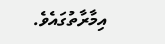އިމާރާތުގައެވެ.